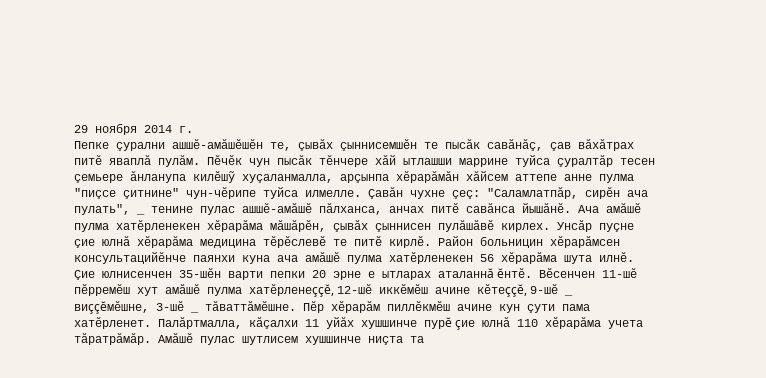29 ноября 2014 г.
Пепке çурални ашшĕ-амăшĕшĕн те, çывăх çыннисемшĕн те пысăк савăнăç, çав вăхăтрах питĕ яваплă пулăм. Пĕчĕк чун пысăк тĕнчере хăй ытлашши маррине туйса çуралтăр тесен çемьере ăнланупа килĕшỹ хуçаланмалла, арçынпа хĕрарăмăн хăйсем аттепе анне пулма "пиçсе çитнине" чун-чĕрипе туйса илмелле. Çавăн чухне çеç: "Саламлатпăр, сирĕн ача пулать", _ тенине пулас ашшĕ-амăшĕ пăлханса, анчах питĕ савăнса йышăнĕ. Ача амăшĕ пулма хатĕрленекен хĕрарăма мăшăрĕн, çывăх çыннисен пулăшăвĕ кирлех. Унсăр пуçне çие юлнă хĕрарăма медицина тĕрĕслевĕ те питĕ кирлĕ. Район больницин хĕрарăмсен консультацийĕнче паянхи куна ача амăшĕ пулма хатĕрленекен 56 хĕрарăма шута илнĕ. Çие юлнисенчен 35-шĕн варти пепки 20 эрне е ытларах аталаннă ĕнтĕ. Вĕсенчен 11-шĕ пĕрремĕш хут амăшĕ пулма хатĕрленеççĕ, 12-шĕ иккĕмĕш ачине кĕтеççĕ, 9-шĕ _ виççĕмĕшне, 3-шĕ _ тăваттăмĕшне. Пĕр хĕрарăм пиллĕкмĕш ачине кун çути пама хатĕрленет. Палăртмалла, кăçалхи 11 уйăх хушшинче пурĕ çие юлнă 110 хĕрарăма учета тăратрăмăр. Амăшĕ пулас шутлисем хушшинче ниçта та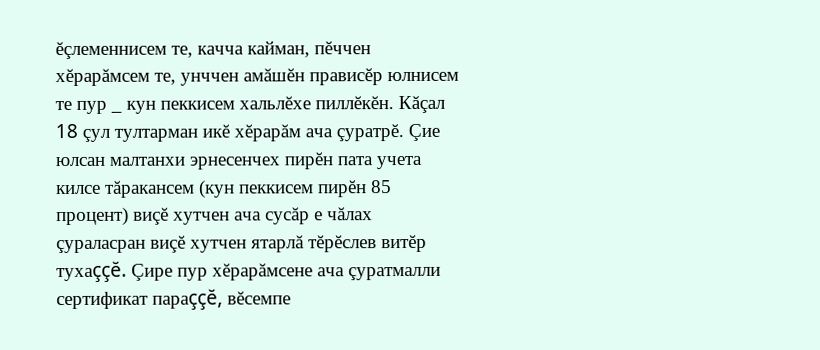ĕçлеменнисем те, качча кайман, пĕччен хĕрарăмсем те, унччен амăшĕн прависĕр юлнисем те пур _ кун пеккисем хальлĕхе пиллĕкĕн. Кăçал 18 çул тултарман икĕ хĕрарăм ача çуратрĕ. Çие юлсан малтанхи эрнесенчех пирĕн пата учета килсе тăракансем (кун пеккисем пирĕн 85 процент) виçĕ хутчен ача сусăр е чăлах çураласран виçĕ хутчен ятарлă тĕрĕслев витĕр тухаççĕ. Çире пур хĕрарăмсене ача çуратмалли сертификат параççĕ, вĕсемпе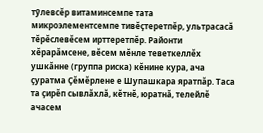тỹлевсĕр витаминсемпе тата микроэлементсемпе тивĕçтеретпĕр, ультрасасă тĕрĕслевĕсем ирттеретпĕр. Районти хĕрарăмсене, вĕсем мĕнле теветкеллĕх ушкăнне (группа риска) кĕнине кура, ача çуратма Çĕмĕрлене е Шупашкара яратпăр. Таса та çирĕп сывлăхлă, кĕтнĕ, юратнă, телейлĕ ачасем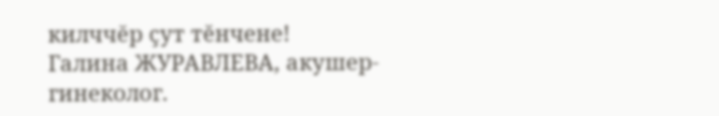килччĕр çут тĕнчене!
Галина ЖУРАВЛЕВА, акушер-гинеколог.